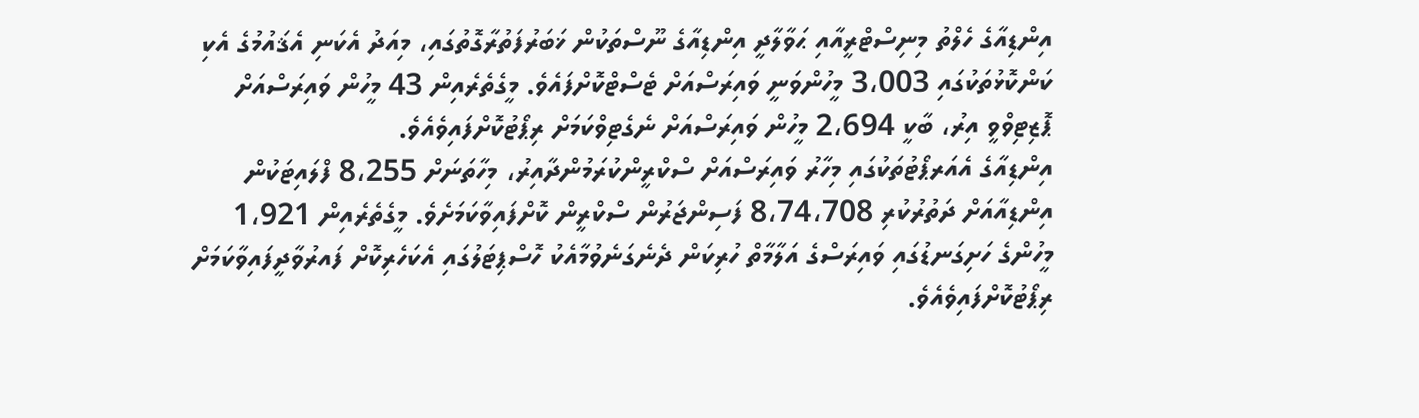އިންޑިއާގެ ހެލްތު މިނިސްޓްރީއާއި ޙަވާލާދީ އިންޑިއާގެ ނޫސްތަކުން ޚަބަރުފަތުރާގޮތުގައި، މިއަދު އެކަނި އެޤައުމުގެ އެކި ކަންކޮޅުތަކުގައި 3،003 މީހުންވަނީ ވައިރަސްއަށް ޓެސްޓްކޮށްފައެވެ. މީގެތެރެއިން 43 މީހުން ވައިރަސްއަށް ޕޮޒިޓިވްވީ އިރު، ބާކީ 2،694 މީހުން ވައިރަސްއަށް ނެގެޓިވްކަމަށް ރިޕޯޓުކޮށްފައިވެއެވެ.
އިންޑިއާގެ އެއަރޕޯޓުތަކުގައި މިހާރު ވައިރަސްއަށް ސްކްރީންކުރަމުންދާއިރު، މިހާތަނަށް 8،255 ފްލައިޓަކުން އިންޑިއާއަށް ދަތުރުކުރި 8،74،708 ފަސިންޖަރުން ސްކްރީން ކޮށްފައިވާކަމަށެވެ. މީގެތެރެއިން 1،921 މީހުންގެ ހަށިގަނޑުގައި ވައިރަސްގެ އަލާމާތް ހުރިކަން ދެނެގަނެވުމާއެކު ހޮސްޕިޓަލުގައި އެކަހެރިކޮށް ފައރުވާދީފައިވާކަމަށް ރިޕޯޓުކޮށްފައިވެއެވެ.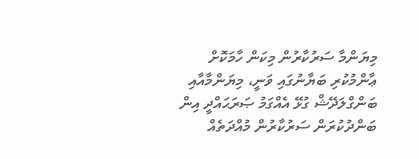މިޔަންމާ ސަރުކާރުން މިކަން ހާމަކޮށް ޢާންމުކުރި ބަޔާނުގައި ވަނީ، މިޔަންމާއާއި ބަންގްލަދޭޝް ގުޅޭ އެއްގަމު ޞަރަޙައްދީ އިން ބަންދުކުރަން ސަރުކާރުން މުއްދަތެއް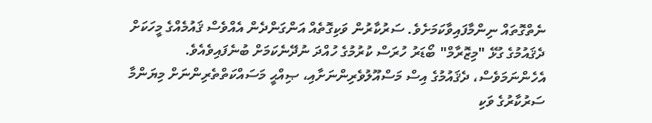ނެތްގޮތައް ނިންމާފައިވާކަމަށެވެ. ސަރުކާރުން ވަކިގޮތެއް އަންގަންދެން އެއްވެސް ޤައުމެއްގެ މީހަކަށް ދެޤައުމުގެ ގުޅޭ "މިޒޮރާމް" ބޯޑަރު ހުރަސް ކުރުމުގެ ހުއްދަ ނުދޭނެކަމަށް ބުނެފައިވެއެވެ.
އެހެންނަމަވެސް، ދެޤައުމުގެ އިސް މަސްއޫލުވެރިންނަށާއި، ޞިއްޙީ މަސައްކަތްތެރިންނަށް މިޔަންމާ ސަރުކާރުގެ ވަކި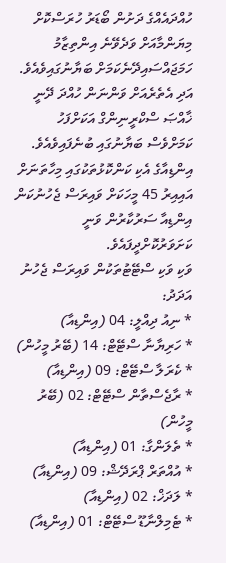ހުއްދައެއްގެ ދަށުން ބޯޑަރު ހުރަސްކޮށް މިޔަންމާއަށް ވަދެވޭނެ އިންތިޒާމު ހަމަޖައްސައިދޭނެކަމަށް ބަޔާނުގައިވެއެވެ. އަދި އެތެރެއަށް ވަންނަން ހުއްދަ ދޭނީ ޚާއްޞަ ސްކްރީނިންގް އަކަށްފަހު ކަމަށްވެސް ބަޔާނުގައި ބުނެފައިވެއެވެ.
އިންޑިއާގެ އެކި ކަންކޮޅުތަކުގައި މިހާތަނަށް އައިއިރު 45 މީހަކަށް ވައިރަސް ޖެހުނުކަން އިންޑިއާ ސަރުކާރުން ވަނީ ކަށަވަރުކޮށްދީފައެވެ.
ވަކި ވަކި ސްޓޭޓުތަކުން ވައިރަސް ޖެހުނު އަދަދު:
* ނިއު ދިއްލީ: 04 (އިންޑިއާ)
* ހަރިޔާނާ ސްޓޭޓް: 14 (ބޭރު މީހުން)
* ކެރަލާ ސްޓޭޓް: 09 (އިންޑިއާ)
* ރާޖެސްތާން ސްޓޭޓް: 02 (ބޭރު މީހުން)
* ތެލަންގާ: 01 (އިންޑިއާ)
* އުއްތަރް ޕްރަދޭޝް: 09 (އިންޑިއާ)
* ލަދަޚް: 02 (އިންޑިއާ)
* ޓެމިލްނާޑޫ ސްޓޭޓް: 01 (އިންޑިއާ)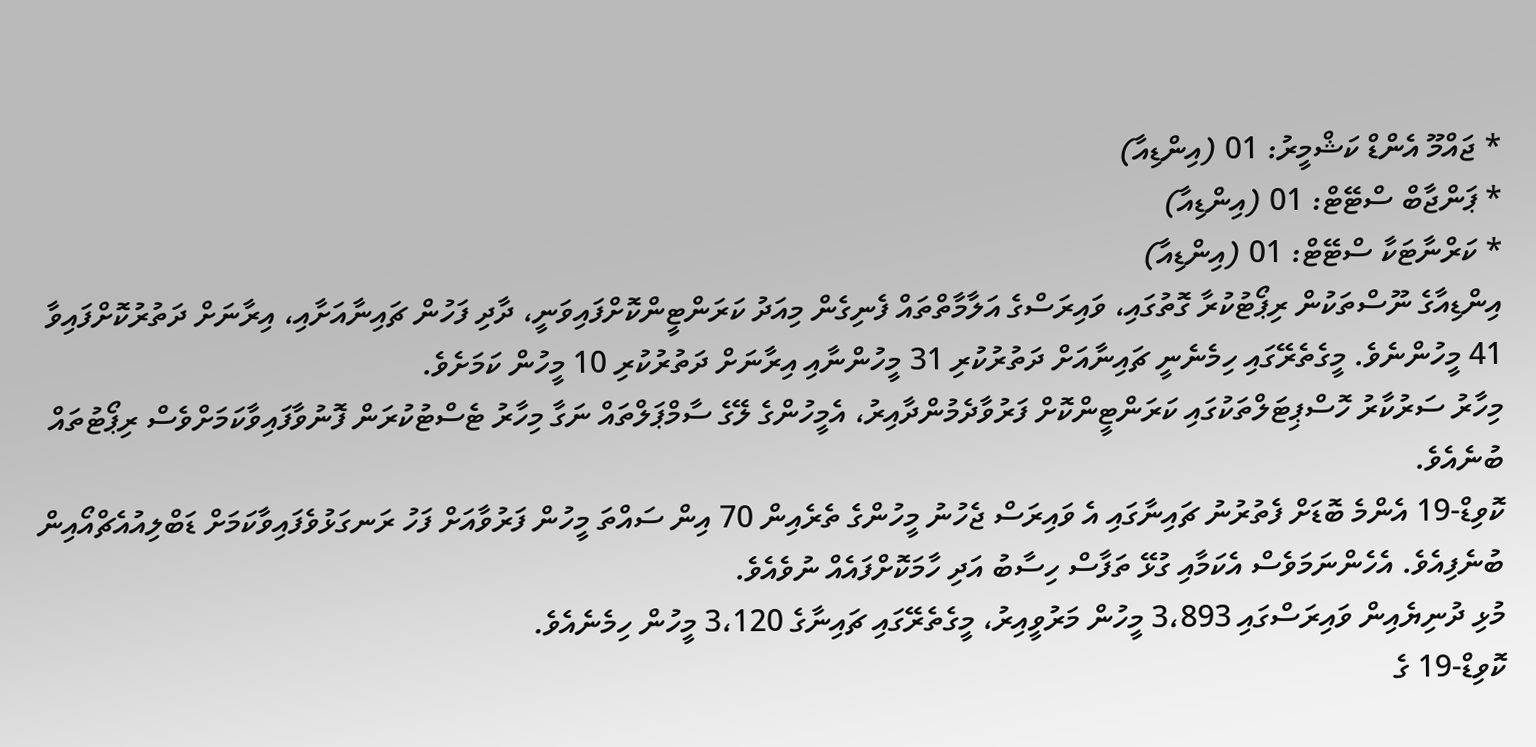* ޖައްމޫ އެންޑް ކަޝްމީރު: 01 (އިންޑިއާ)
* ޕަންޖާބް ސްޓޭޓް: 01 (އިންޑިއާ)
* ކަރްނާޓަކާ ސްޓޭޓް: 01 (އިންޑިއާ)
އިންޑިއާގެ ނޫސްތަކުން ރިޕޯޓުކުރާ ގޮތުގައި، ވައިރަސްގެ އަލާމާތްތައް ފެނިގެން މިއަދު ކަރަންޓީންކޮށްފައިވަނީ، ދާދި ފަހުން ޗައިނާއަށާއި، އިރާނަށް ދަތުރުކޮށްފައިވާ 41 މީހުންނެވެ. މީގެތެރޭގައި ހިމެނެނީ ޗައިނާއަށް ދަތުރުކުރި 31 މީހުންނާއި އިރާނަށް ދަތުރުކުރި 10 މީހުން ކަމަށެވެ.
މިހާރު ސަރުކާރު ހޮސްޕިޓަލްތަކުގައި ކަރަންޓީންކޮށް ފަރުވާދެމުންދާއިރު، އެމީހުންގެ ލޭގެ ސާމްޕަލްތައް ނަގާ މިހާރު ޓެސްޓުކުރަން ފޮނުވާފައިވާކަމަށްވެސް ރިޕޯޓުތައް ބުނެއެވެ.
ކޮވިޑް-19 އެންމެ ބޮޑަށް ފެތުރުނު ޗައިނާގައި އެ ވައިރަސް ޖެހުނު މީހުންގެ ތެރެއިން 70 އިން ސައްތަ މީހުން ފަރުވާއަށް ފަހު ރަނގަޅުވެފައިވާކަމަށް ޑަބްލިއުއެޗްއޯއިން ބުނެފިއެވެ. އެހެންނަމަވެސް އެކަމާއި ގުޅޭ ތަފާސް ހިސާބު އަދި ހާމަކޮށްފައެއް ނުވެއެވެ.
މުޅި ދުނިޔެއިން ވައިރަސްގައި 3،893 މީހުން މަރުވީއިރު، މީގެތެރޭގައި ޗައިނާގެ 3،120 މީހުން ހިމެނެއެވެ.
ކޮވިޑް-19 ގެ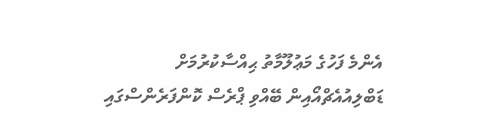އެންމެ ފަހުގެ މަޢުލޫމާތު ޙިއްސާކުރުމަށް ޑަބްލިއުއެޗްއޯއިން ބޭއްވި ޕްރެސް ކޮންފަރެންސްގައި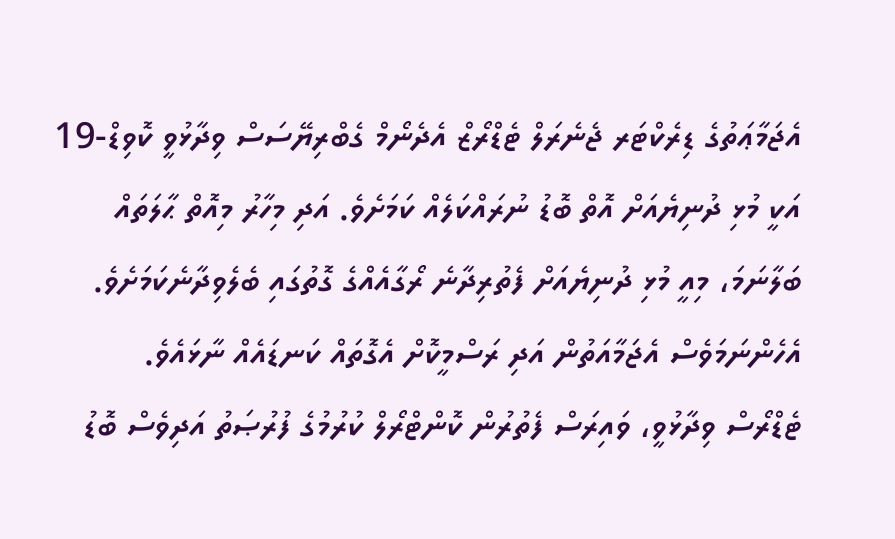އެޖަމާޢަތުގެ ޑިރެކްޓަރ ޖެނެރަލް ޓެޑްރޯޒް އެދެނޯމް ގެބްރިޔޭސަސް ވިދާޅުވީ ކޮވިޑް-19 އަކީ މުޅި ދުނިޔެއަށް އޮތް ބޮޑު ނުރައްކަލެއް ކަމަށެވެ. އަދި މިހާރު މިއޮތް ޙާލަތައް ބަލާނަމަ، މިއީ މުޅި ދުނިޔެއަށް ފެތުރިދާނެ ރޯގާއެއްގެ ގޮތުގައި ބެލެވިދާނެކަމަށެވެ. އެހެންނަމަވެސް އެޖަމާއަތުން އަދި ރަސްމީކޮށް އެގޮތައް ކަނޑައެއް ނާޅައެވެ.
ޓެޑްރޯސް ވިދާޅުވީ، ވައިރަސް ފެތުރުން ކޮންޓްރޯލް ކުރުމުގެ ފުރުޞަތު އަދިވެސް ބޮޑު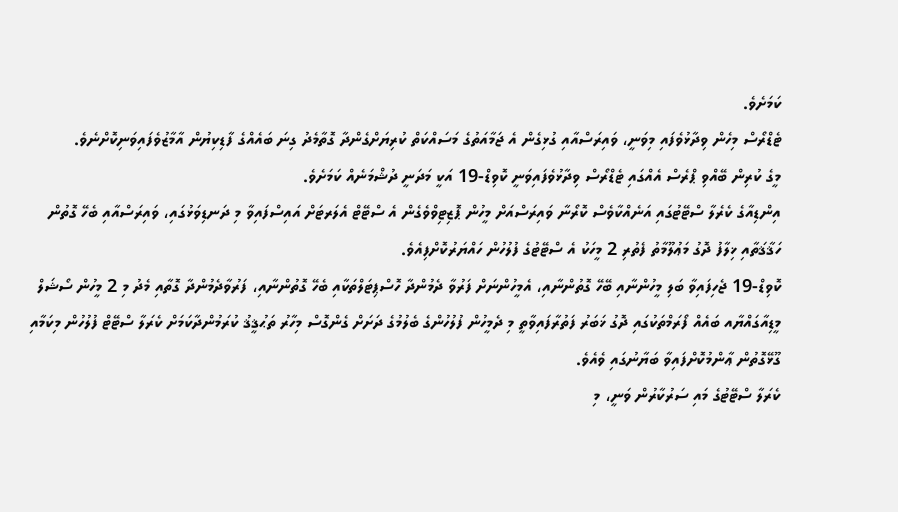ކަމަށެވެ.
ޓެޑްރޯސް މިހެން ވިދާޅުވެފައި މިވަނީ، ވައިރަސްއާއި ގުޅިގެން އެ ޖަމާއަތުގެ މަސައްކަތް ކުރިޔަށްގެންދާ ގޮތާމެދު ގިނަ ބައެއްގެ ފާޑިކިޔުން އާމާޒުވެފައިވަނިކޮށްނެވެ.
މީގެ ކުރިން ބޭއްވި ޕްރެސް އެއްގައި ޓެޑްރޯސް ވިދާޅުވެފައިވަނީ ކޮވިޑް-19 އަކީ މަދަނީ ދުޝްމަނެއް ކަމަށެވެ.
އިންޑިއާގެ ކެރެލާ ސްޓޭޓުގައި އަނެއްކާވެސް ކޮރޯނާ ވައިރަސްއަށް މީހުން ޕޮޒިޓިވްވެގެން އެ ސްޓޭޓް އެލަރޓަށް އައިސްފައިވާ މި ދަނޑިވަޅުގައި، ވައިރަސްއާއި ބެހޭ ގޮތުން ހަޤާޤަތާއި ޚިލާފު ދޮގު މަޢުލޫމާތު ފެތުރި 2 މީހަކު އެ ސްޓޭޓުގެ ފުލުހުން ހައްޔަރުކޮށްފިއެވެ.
ކޮވިޑް-19 ޖެހިފައިވާ ބަލި މީހުންނާއި ބޭހޭ ގޮތުންނާއި، އެމީހުންނަށް ފަރުވާ ދެމުންދާ ހޮސްޕިޓަލްތަކާއި ބެހޭ ގޮތުންނާއި، ފަރުވާދެމުންދާ ގޮތާއި މެދު މި 2 މީހުން ސޯޝަލް މީޑިއާގައްޔާއ ބައެއް ފޯރަމްތަކުގައި ދޮގު ޚަބަރު ފަތުރާފައިވާތީ މި ދެމީހުން ފުލުހުންގެ ބެލުމުގެ ދަށަށް ގެންގޮސް މިހާރު ތަޙުޤީޤު ކުރަމުންދާކަމަށް ކެރަލާ ސްޓޭޓް ފުލުހުން މިކަމާއި ގޫޅޭގޮތުން ޢާންމުކޮށްފައިވާ ބަޔާނުގައި ވެއެވެ.
ކެރަލާ ސްޓޭޓުގެ މައި ސަރުކާރުން ވަނީ، މި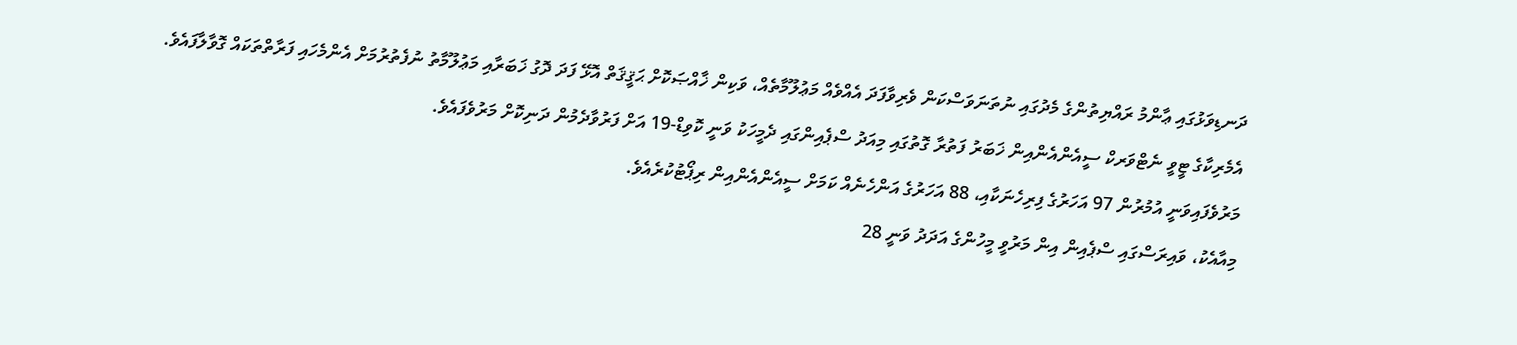ދަނޑިވަޅުގައި ޢާންމު ރައްޔިތުންގެ މެދުގައި ނުތަނަވަސްކަން ވެރިވާފަދަ އެއްވެއް މަޢުލޫމާތެއް، ވަކިން ޚާއްޞަކޮށް ޙަޤީޤަތް އޮޅޭ ފަދަ ދޮގު ޚަބަރާއި މަޢުލޫމާތު ނުފެތުރުމަށް އެންމެހައި ފަރާތްތަކައް ގޮވާލާފައެވެ.
އެމެރިކާގެ ޓީވީ ނެޓްވަރކް ސީއެންއެންއިން ޚަބަރު ފަތުރާ ގޮތުގައި މިއަދު ސްޕެއިންގައި ދެމީހަކު ވަނީ ކޮވިޑް-19 އަށް ފަރުވާދެމުން ދަނިކޮށް މަރުވެފައެވެ.
މަރުވެފައިވަނީ އުމުރުން 97 އަހަރުގެ ފިރިހެނަކާއި، 88 އަހަރުގެ އަންހެނެއް ކަމަށް ސީއެންއެންއިން ރިޕޯޓުކުރެއެވެ.
މިއާއެކު، ވައިރަސްގައި ސްޕެއިން އިން މަރުވީ މީހުންގެ އަދަދު ވަނީ 28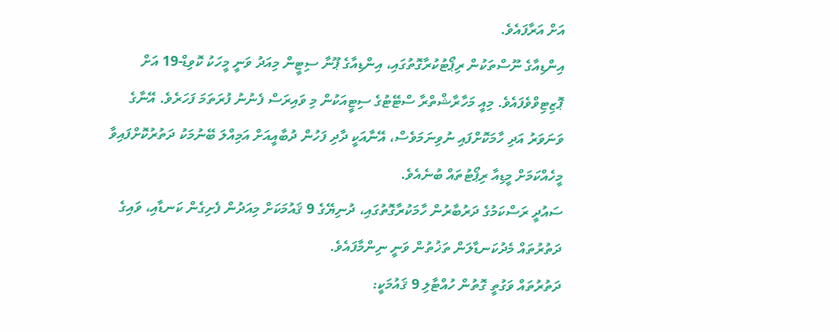އަށް އަރާފައެވެ.
އިންޑިއާގެ ނޫސްތަކުން ރިޕޯޓުކުރާގޮތުގައި، އިންޑިއާގެ ޕޫނާ ސިޓީން މިއަދު ވަނީ މީހަކު ކޮވިޑް-19 އަށް ޕޮޒިޓިވްވެފައެވެ. މިއީ މަހާރާޝްތްރާ ސްޓޭޓުގެ ސިޓީއަކުން މި ވައިރަސް ފެނުނު ފުރަތަމަ ފަހަރެވެ. އޭނާގެ ވަނަވަރު އަދި ހާމަކޮށްފައި ނުވިނަމަވެސް، އޭނާއަކީ ދާދި ފަހުން ދުބާއީއަށް އަމިއްލަ ބޭނުމަކު ދަތުރުކޮށްފައިވާ މީހެއްކަމަށް މީޑިއާ ރިޕޯޓުތައް ބުނެއެވެ.
ސައުދީ ރަސްކަމުގެ ދަރުބާރުން ހާމަކުރާގޮތުގައި، ދުނިޔޭގެ 9 ޤައުމަކަށް މިއަދުން ފެށިގެން ކަނޑާއި، ވައިގެ ދަތުރުތައް މެދުކަނޑާލަން ތަޚުތުން ވަނީ ނިންމާފައެވެ.
ދަތުރުތައް ވަގުތީ ގޮތުން ހުއްޓާލި 9 ޤައުމަކީ: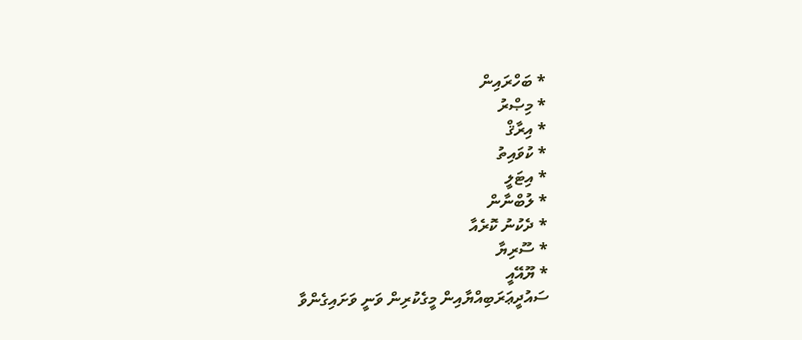* ބަހްރައިން
* މިޞްރު
* އިރާޤް
* ކުވައިތު
* އިޓަލީ
* ލުބްނާން
* ދެކުނު ކޮރެއާ
* ސޫރިޔާ
* ޔޫއޭއީ
ސައުދީޢަރަބިއްޔާއިން މީގެކުރިން ވަނީ ވަށައިގެންވާ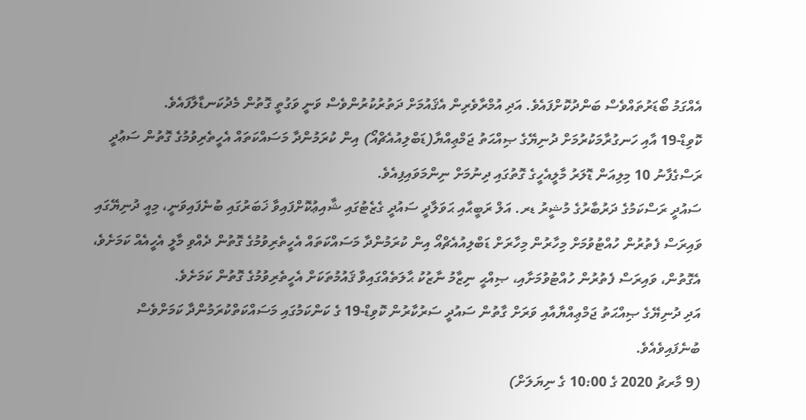އެއްގަމު ބޯޑަރުތައްވެސް ބަންދުކޮށްފައެވެ. އަދި އުމްރާވެރިން އެޤައުމަށް ދަތުރުކުރުންވެސް ވަނީ ވަގުތީ ގޮތުން މެދުކަނޑާލާފައެވެ.
ކޮވިޑް-19 އާއި ހަނގުރާމަކުރުމަށް ދުނިޔޭގެ ޞިއްޙަތު ޖަމްޢިއްޔާ(ޑަބްލިއުއެޗްއޯ) އިން ކުރަމުންދާ މަސައްކަތައް އެހީތެރިވުމުގެ ގޮތުން ސަޢުދީ ރަސްގެފާނު 10 މިލިއަން ޑޮލަރު މާލީއެހީގެ ގޮތުގައި ދިނުމަށް ނިންމަވައިފިއެވެ.
ސައުދީ ރަސްކަމުގެ ދަރުބާރުގެ މުޝީރު ޑރ. އަލް ރަބީޙާއި ޙަވަލާދީ ސައުދީ ގެޒެޓުގައި ޝާއިޢުކޮށްފައިވާ ޚަބަރުގައި ބުނެފައިވަނީ، މިއީ ދުނިޔޭގައި ވައިރަސް ފެތުރުން ހުއްޓުވުމަށް މިހާރުން މިހާރަށް ޑަބްލިއުއެޗްއޯ އިން ކުރަމުންދާ މަސައްކަތައް އެހީތެރިވުމުގެ ގޮތުން ދެއްވި މާލީ އެހީއެއް ކަމަށެވެ، އެގޮތުން، ވައިރަސް ފެތުރުން ހުއްޓުވުމަށާއި، ޞިއްޙީ ނިޒާމު ނާޒުކު ޙާލަތެއްގައިވާ ޤައުމުތަކަށް އެހީތެރިވުމުގެ ގޮތުން ކަމަށެވެ.
އަދި ދުނިޔޭގެ ޞިއްޙަތު ޖަމްޢިއްޔާއާއި ވަރަށް ގާތުން ސައުދީ ސަރުކާރުން ކޮވިޑް-19 ގެ ކަންކަމުގައި މަސައްކަތްކުރަމުންދާ ކަމަށްވެސް ބުނެފައިވެއެވެ.
(9 މާރޗު 2020 ގެ 10:00 ގެ ނިޔަލަށް)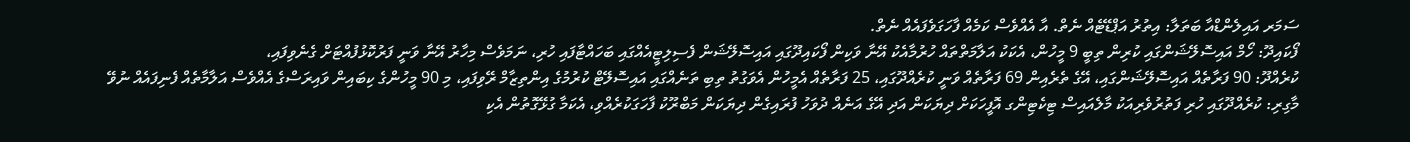ސަމަރ އައިލެންޑްއާ ބަތަލާ: އިތުރު އަޕްޑޭޓެއް ނެތް. އާ އެއްވެސް ކަމެއް ފާހަގަވެފައެއް ނެތް.
ފޯކައިދޫ: ހޯމް އައިސޮލޭޝަންގައި ކުރިން ތިބީ 9 މީހުން، އެކަކު އަލާމަތްތައް ހުރުމާއެކު އޭނާ ވަކިން ފޯކައިދޫގައި އައިސޮލޭޝަން ފެސިލިޓީއެއްގައި ބަހައްޓާފައި ހުރި، ނަމަވެސް މިހާރު އޭނާ ވަނީ ފަރުކޮޅުފުއްޓަށް ގެނެވިފައި،
ކުރެއްދޫ: 90 ފަރާތެއް އައިސޮލޭޝަންގައި، އޭގެ ތެރެއިން 69 ފަރާތެއް ވަނީ ކުރެއްދޫގައި، 25 ފަރާތެއް އެމީހުން އެވަގުތު ތިބި ތަނެއްގައި އައިސޮލޭޓް ކުރުމުގެ އިންތިޒާމް ރޭވިފައި، މި 90 މީހުންގެ ކިބައިން ވައިރަސްގެ އެއްވެސް އަލާމާތެއް ފެނިފައެއް ނުވޭ
މާގިރި: ކުރެއްދޫގައި ހުރި ފަތުރުވެރިއަކު މާލެއައިސް ޓިކެޓިންގ އޮފީހަކަށް ދިޔަކަން އަދި އޭގެ އަނެއް ދުވަހު ފުރައިގެން ދިޔަކަން މަބްރޫކު ފާހަގަކުރެއްވި، އެކަމާ ގުޅޭގޮތުން އެކި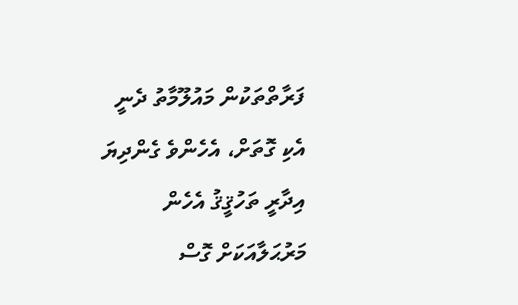ފަރާތްތަކުން މައުލޫމާތު ދެނީ އެކި ގޮތަށް، އެހެންވެ ގެންދިޔަ އިދާރީ ތަހުޤީޤު އެހެން މަރުޙަލާއަކަށް ގޮސް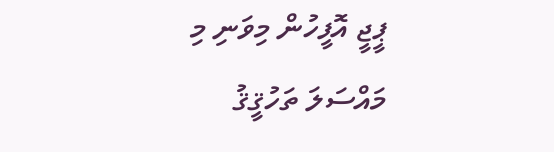ޕީޖީ އޮފީހުން މިވަނި މި މައްސަލަ ތަހުޤީޤު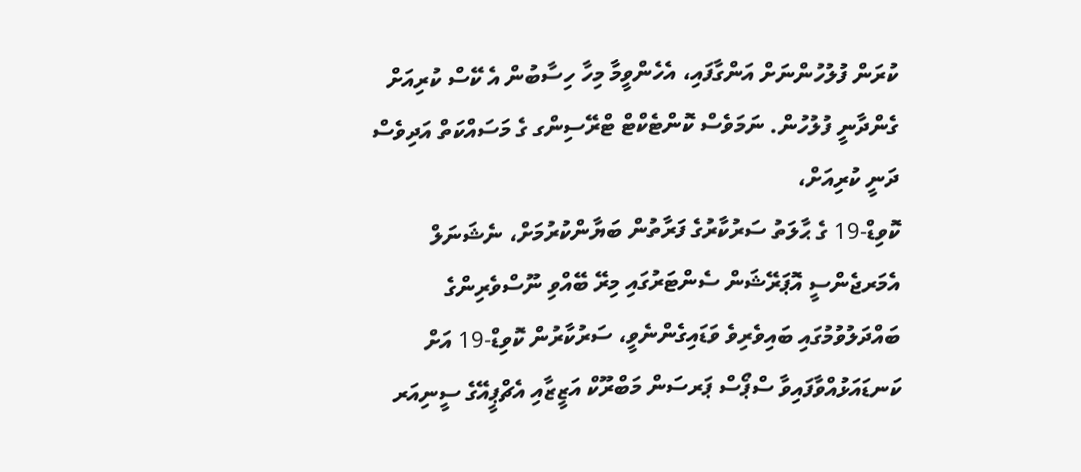ކުރަން ފުލުހުންނަށް އަންގާފައި، އެހެންވީމާ މިހާ ހިސާބުން އެ ކޭސް ކުރިއަށް ގެންދާނީ ފުލުހުން. ނަމަވެސް ކޮންޓެކްޓް ޓްރޭސިންގ ގެ މަސައްކަތް އަދިވެސް ދަނީ ކުރިއަށް،
ކޮވިޑް-19 ގެ ޙާލަތު ސަރުކާރުގެ ފަރާތުން ބަޔާންކުރުމަށް، ނެޝަނަލް އެމަރޖެންސީ އޮޕަރޭޝަން ސެންޓަރުގައި މިރޭ ބޭއްވި ނޫސްވެރިންގެ ބައްދަލުވުމުގައި ބައިވެރިވެ ވަޑައިގެންނެވީ، ސަރުކާރުން ކޮވިޑް-19 އަށް ކަނޑައަޅުއްވާފައިވާ ސްޕޯސް ޕަރސަން މަބްރޫކް އަޒީޒާއި އެޗްޕީއޭގެ ސީނިއަރ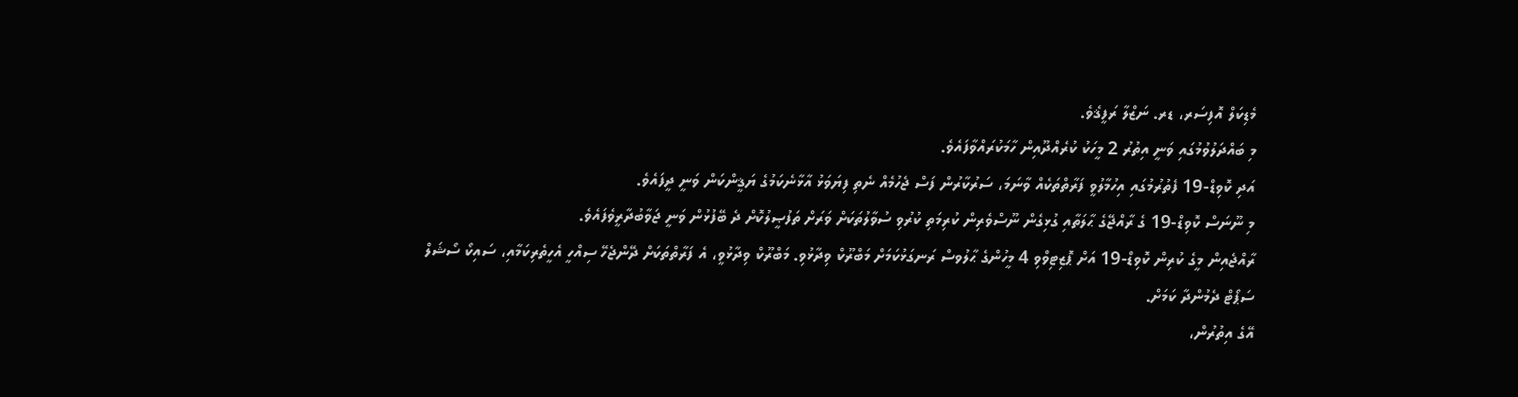މެޑިކަލް އޮފިސަރ، ޑރ. ނަޒްލާ ރަފީޤެވެ.
މި ބައްދަލުވުމުގައި ވަނީ އިތުރު 2 މީހަކު ކުރެއްދޫއިން ހާމަކުރައްވާފައެވެ.
އަދި ކޮވިޑް-19 ފެތުރުމުގައި އިހުމާލުވީ ފަރާތްތަކެއް ވާނަމަ، ސަރުކާރުން ފަސް ޖެހުމެއް ނެތި ފިޔަވަޅު އާޅާނެކަމުގެ ޔަޤީންކަން ވަނީ ދީފައެވެ.
މި ނޫނަސް ކޮވިޑް-19 ގެ ރާއްޖޭގެ ޙާލަތާއި ގުޅިގެން ނޫސްވެރިން ކުރިމަތި ކުރުވި ސުވާލުތަކަށް ވަރަށް ތަފުޞީލުކޮށް ދެ ބޭފުޅުން ވަނީ ޖަވާބުދާރީވެފައެވެ.
ރާއްޖެއިން މީގެ ކުރިން ކޮވިޑް-19 އަށް ޕޮޒިޓިވްވި 4 މީހުންގެ ޙާލުވސް ރަނގަޅުކަމަށް މަބްރޫކް ވިދާޅުވި. މަބްރޫކް ވިދާޅުވީ، އެ ފަރާތްތަކަށް ދޭންޖެހޭ ސިއްހީ އެހީތެރިކަމާއި، ސައިކޯ ސޯޝަލް ސަޕޯޓް ދެމުންދާ ކަމަށް.
އޭގެ އިތުރުން،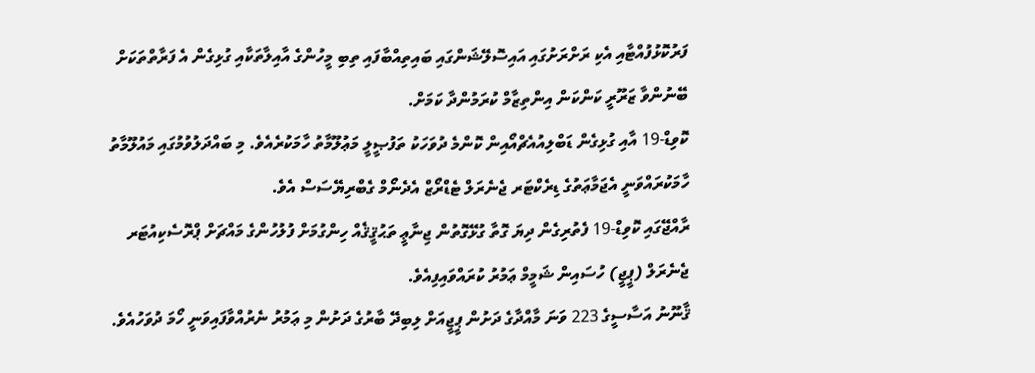ފަރުކޮޅުފުއްޓާއި އެކި ރަށްރަށުގައި އައިސޮލޭޝަންގައި ބައިތިއްބާފައި ތިބި މީހުންގެ އާއިލާތަކާއި ގުޅިގެން އެ ފަރާތްތަކަށް ބޭނުންވާ ޒަރޫރީ ކަންކަން އިންތިޒާމް ކުރަމުންދާ ކަމަށް.
ކޮވިޑް-19 އާއި ގުޅިގެން ޑަބްލިއުއެޗްއޯއިން ކޮންމެ ދުވަހަކު ތަފުޞީލީ މަޢުލޫމާތު ހާމަކުރެއެވެ. މި ބައްދަލުވުމުގައި މައުލޫމާތު ހާމަކުރައްވަނީ އެޖަމާޢަތުގެ ޑިރެކްޓަރ ޖެނެރަލް ޓެޑްރޯޒް އެދެނޯމް ގެބްރިޔޭސަސް އެވެ.
ރާއްޖޭގައި ކޮވިޑް-19 ފެތުރިގެން ދިޔަ ގޮތާ ގުޅޭގޮތުން ޖިނާޢީ ތަޙުޤީޤެއް ހިންގުމަށް ފުލުހުންގެ މައްޗަށް ޕްރޮސެކިއުޓަރ ޖެނެރަލް (ޕީޖީ) ހުސައިން ޝަމީމް ޢަމުރު ކުރައްވައިފިއެވެ.
ޤާނޫނު އަސާސީގެ 223 ވަނަ މާއްދާގެ ދަށުން ޕީޖީއަށް ލިބިދޭ ބާރުގެ ދަށުން މި ޢަމުރު ނެރުއްވާފައިވަނީ ހޯމަ ދުވަހުއެވެ.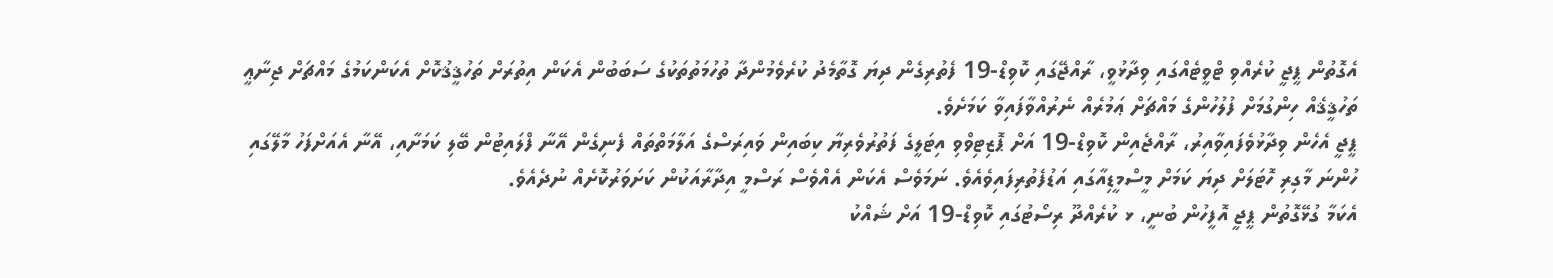އެގޮތުން ޕީޖީ ކުރެއްވި ޓްވީޓެއްގައި ވިދާޅުވީ، ރާއްޖޭގައި ކޮވިޑް-19 ފެތުރިގެން ދިޔަ ގޮތާމެދު ކުރެވެމުންދާ ތުހުމަތުތަކުގެ ސަބަބުން އެކަން އިތުރަށް ތަހުޤީޤުކޮށް އެކަންކަމުގެ މައްޗަށް ޖިނާޢީ ތަހުޤީޤެއް ހިންގުމަށް ފުލުހުންގެ މައްޗަށް ޢަމުރެއް ނެރުއްވާފައިވާ ކަމަށެވެ.
ޕީޖީ އެހެން ވިދާޅުވެފައިވާއިރު، ރާއްޖެއިން ކޮވިޑް-19 އަށް ޕޮޒިޓިވްވި އިޓަލީގެ ފަތުރުވެރިޔާ ކިބައިން ވައިރަސްގެ އަލާމަތްތައް ފެނިގެން އޭނާ ފްލައިޓުން ބޭލި ކަމަށާއި، އޭނާ އެއަށްފަހު މާލޭގައި ހުންނަ މާގިރި ހޮޓަލަށް ދިޔަ ކަމަށް މީސްމީޑިއާގައި އަޑުފެތުރިފައިވެއެވެ. ނަމަވެސް އެކަން އެއްވެސް ރަސްމީ އިދާރާއަކުން ކަށަވަރުކޮށެއް ނުދެއެވެ.
އެކަމާ ގުޅޭގޮތުން ޕީޖީ އޮފީހުން ބުނީ، ޅ ކުރެއްދޫ ރިސޯޓުގައި ކޮވިޑް-19 އަށް ޝައްކު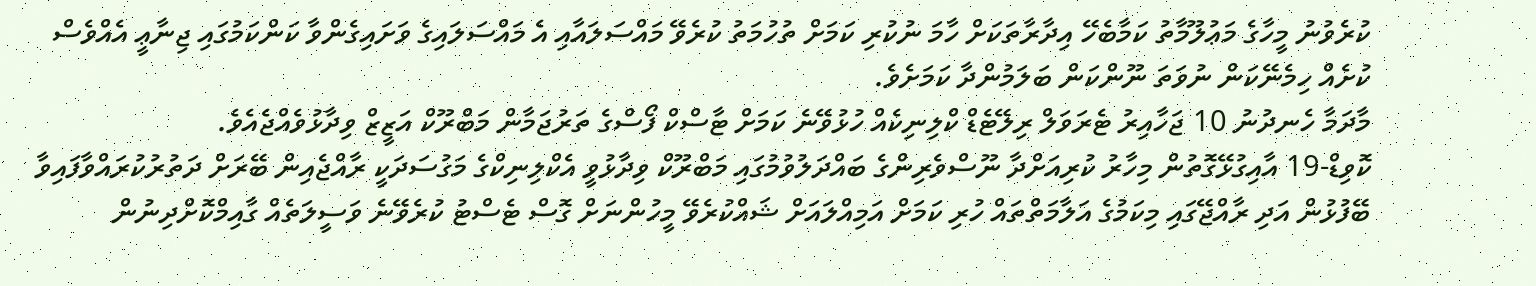ކުރެވުނު މީހާގެ މަޢުލޫމާތު ކަމާބެހޭ އިދާރާތަކަށް ހާމަ ނުކުރި ކަމަށް ތުހުމަތު ކުރެވޭ މައްސަލައާއި އެ މައްސަލައިގެ ވަށައިގެންވާ ކަންކަމުގައި ޖިނާޢީ އެއްވެސް ކުށެއް ހިމެނޭކަން ނުވަތަ ނޫންކަން ބަލަމުންދާ ކަމަށެވެ.
މާދަމާ ހެނދުނު 10 ޖަހާއިރު ޓެރަވަލް ރިލޭޓެޑް ކްލިނިކެއް ހުޅުވޭނެ ކަމަށް ޓާސްކް ފޯސްގެ ތަރުޖަމާން މަބްރޫކް އަޒީޒް ވިދާޅުވެއްޖެއެވެ.
ކޮވިޑް-19 އާއިގުޅޭގޮތުން މިހާރު ކުރިއަށްދާ ނޫސްވެރިންގެ ބައްދަލުވުމުގައި މަބްރޫކް ވިދާޅުވީ އެކްލިނިކްގެ މަގުސަދަކީ ރާއްޖެއިން ބޭރަށް ދަތުރުކުރައްވާފައިވާ ބޭފުޅުން އަދި ރާއްޖޭގައި މިކަމުގެ އަލާމަތްތައް ހުރި ކަމަށް އަމިއްލައަށް ޝައްކުރެވޭ މީހުންނަށް ގޮސް ޓެސްޓު ކުރެވޭނެ ވަސީލަތެއް ގާއިމްކޮށްދިނުން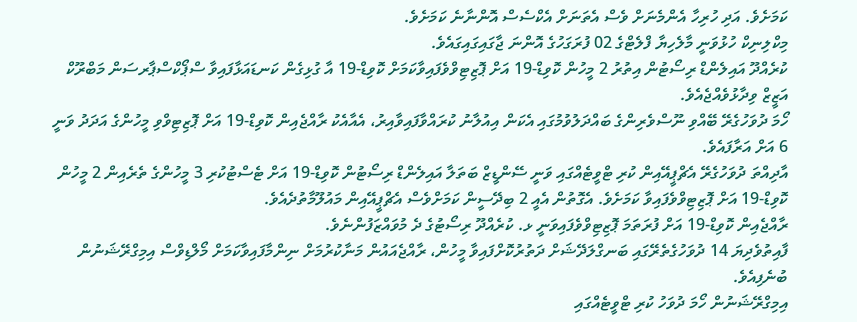ކަމަށެވެ. އަދި ހުރިހާ އެންމެނަށް ވެސް އެތަނަށް އެކްސެސް އޮންނާނެ ކަމަށެވެ.
މިކްލިނިކް ހުޅުވަނީ މާލެހިޔާ ފްލެޓްގެ 02 ފުރަގަހުގެ އޮންނަ ޖާގައިގައިގައެވެ.
ކުރެއްދޫ އައިލެންޑް ރިސޯޓުން އިތުރު 2 މީހުން ކޮވިޑް-19 އަށް ޕޮޒިޓިވްވެފައިވާކަމަށް ކޮވިޑް-19 އާ ގުޅިގެން ކަނޑައަޅާފައިވާ ސްޕޯކްސްޕާރސަން މަބްރޫކް އަޒީޒް ވިދާޅުވެއްޖެއެވެ.
ހޯމަ ދުވަހުގެރޭ ބޭއްވި ނޫސްވެރިންގެ ބައްދަލުވުމުގައި އެކަން އިއުލާނު ކުރައްވާފައިވާއިރު، އެއާއެކު ރާއްޖެއިން ކޮވިޑް-19 އަށް ޕޮޒިޓިވްވި މީހުންގެ އަދަދު ވަނީ 6 އަށް އަރާފައެވެ.
އާދިއްތަ ދުވަހުގެރޭ އެޗްޕީއޭއިން ކުރި ޓްވީޓެއްގައި ވަނީ ސޭންޑީޒް ބަތަލާ އައިލެންޑް ރިސޯޓުން ކޮވިޑް-19 އަށް ޓެސްޓުކުރި 3 މީހުންގެ ތެރެއިން 2 މީހުން ކޮވިޑް-19 އަށް ޕޮޒިޓިވްވެފައިވާ ކަމަށެވެ. އެގޮތުން އެއީ 2 ބިދޭސީން ކަމަށްވެސް އެޗްޕީއޭއިން މައުލޫމާތުދެއެވެ.
ރާއްޖެއިން ކޮވިޑް-19 އަށް ފުރަތަމަ ޕޮޒިޓިވްވެފައިވަނީ ޅ. ކުރެއްދޫ ރިސޯޓުގެ ދެ މުވައްޒަފުންނެވެ.
ފާއިތުވެދިޔަ 14 ދުވަހުގެތެރޭގައި ބަނގްލަދޭޝަށް ދަތުރުކޮށްފައިވާ މީހުން، ރާއްޖެއައުން މަނާކުރުމަށް ނިންމާފައިވާކަމަށް މޯލްޑިވްސް އިމިގްރޭޝަނުން ބުނެފިއެވެ.
އިމިގްރޭޝަނުން ހޯމަ ދުވަހު ކުރި ޓްވީޓެއްގައި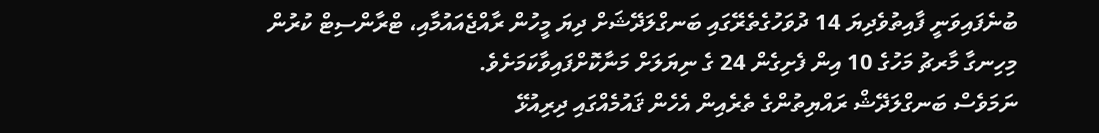ބުނެފައިވަނީ ފާއިތުވެދިޔަ 14 ދުވަހުގެތެރޭގައި ބަނގްލަދޭޝަށް ދިޔަ މީހުން ރާއްޖެއައުމާއި، ޓްރާންސިޓް ކުރުން މިހިނގާ މާރޗު މަހުގެ 10 އިން ފެށިގެން 24 ގެ ނިޔަލަށް މަނާކޮށްފައިވާކަމަށެވެ.
ނަމަވެސް ބަނގްލަދޭޝް ރައްޔިތުންގެ ތެރެއިން އެހެން ޤައުމެއްގައި ދިރިއުޅޭ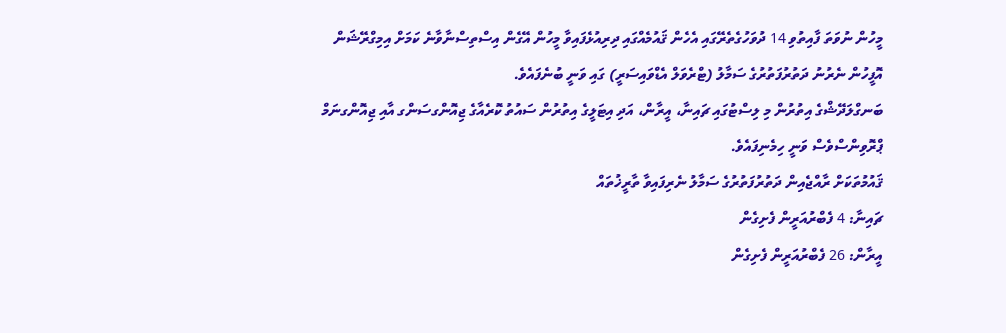މީހުން ނުވަތަ ފާއިތުވި 14 ދުވަހުގެތެރޭގައި އެހެން ޤައުމެއްގައި ދިރިއުޅެފައިވާ މީހުން އޭގެން އިސްތިސްނާވާނެ ކަމަށް އިމިގްރޭޝަން އޮފީހުން ނެރުނު ދަތުރުފަތުރުގެ ސަމާލު (ޓްރެވަލް އެޑްވައިސަރީ) ގައި ވަނީ ބުނެފައެވެ.
ބަނގްލަދޭޝްގެ އިތުރުން މި ލިސްޓުގައި ޗައިނާ، އީރާން، އަދި އިޓަލީގެ އިތުރުން ސައުތު ކޮރެއާގެ ޖިއޮންގސަންގ އާއި ޖިއޮންގނަމް ޕްރޮވިންސްވެސް ވަނީ ހިމެނިފައެވެ.
ޤައުމުތަކަށް ރާއްޖެއިން ދަތުރުފަތުރުގެ ސަމާލު ނެރިފައިވާ ތާރީޚުތައް
ޗައިނާ: 4 ފެބްރުއަރީން ފެށިގެން
އީރާން: 26 ފެބްރުއަރީން ފެށިގެން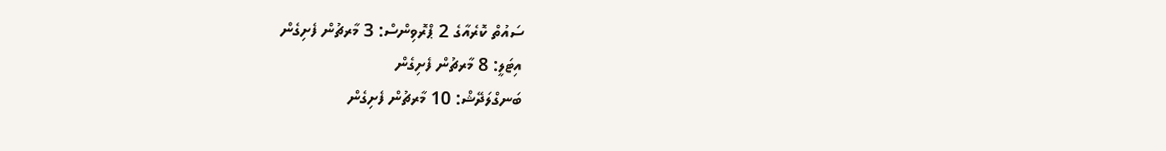ސައުތް ކޮރެއާގެ 2 ޕްރޮވިންސް: 3 މާރޗުން ފެށިގެން
އިޓަލީ: 8 މާރޗުން ފެށިގެން
ބަނގްލަދޭޝް: 10 މާރޗުން ފެށިގެން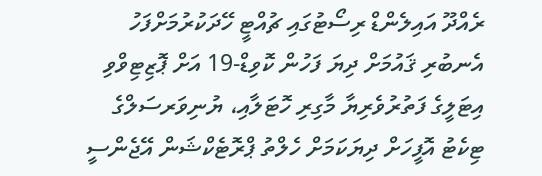ރެއްދޫ އައިލެންޑް ރިސޯޓުގައި ޗުއްޓީ ހޭދަކުރުމަށްފަހު އެނބުރި ޤައުމަށް ދިޔަ ފަހުން ކޮވިޑް-19 އަށް ޕޮޒިޓިވްވި އިޓަލީގެ ފަތުރުވެރިޔާ މާގިރި ހޮޓަލާއި، ޔުނިވަރސަލްގެ ޓިކެޓު އޮފީހަށް ދިޔަކަމަށް ހެލްތު ޕްރޮޓެކްޝަން އޭޖެންސީ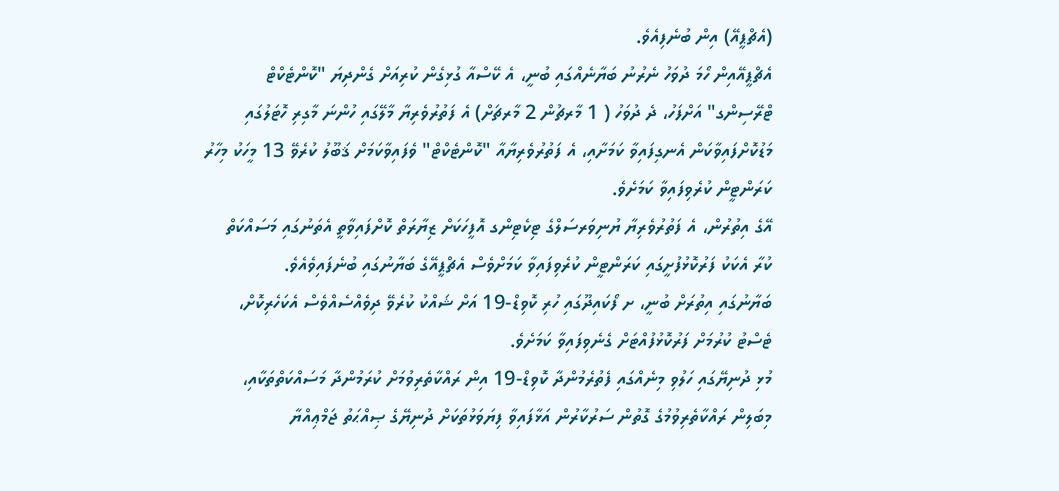(އެޗްޕީއޭ) އިން ބުނެފިއެވެ.
އެޗްޕީއޭއިން ހޯމަ ދުވަހު ނެރުނު ބަޔާނެއްގައި ބުނީ، އެ ކޭސްއާ ގުޅިގެން ކުރިއަށް ގެންދިޔަ "ކޮންޓެކްޓް ޓްރޭސިންގ" އަށްފަހު، ދެ ދުވަހު ( 1 މާރޗުން 2 މާރޗަށް) އެ ފަތުރުވެރިޔާ މާލޭގައި ހުންނަ މާގިރި ހޮޓަލުގައި މަޑުކޮށްފައިވާކަން އެނގިފައިވާ ކަމަށާއި، އެ ފަތުރުވެރިޔާއާ "ކޮންޓެކްޓް" ވެފައިވާކަމަށް ޤަބޫލު ކުރެވޭ 13 މީހަކު މިހާރު ކަރަންޓީން ކުރެވިފައިވާ ކަމަށެވެ.
އޭގެ އިތުރުން، އެ ފަތުރުވެރިޔާ ޔުނިވަރސަލްގެ ޓިކެޓިންގ އޮފީހަކަށް ޒިޔާރަތް ކޮށްފައިވާތީ އެތަނުގައި މަސައްކަތް ކުރާ އެކަކު ފަރުކޮޅުފުށީގައި ކަރަންޓީން ކުރެވިފައިވާ ކަމަށްވެސް އެޗްޕީއޭގެ ބަޔާނުގައި ބުނެފައިވެއެވެ.
ބަޔާނުގައި އިތުރަށް ބުނީ، ށ ފޯކައިދޫގައި ހުރި ކޮވިޑް-19 އަށް ޝައްކު ކުރެވޭ ދިވެއްސެއްވެސް އެކަހެރިކޮށް، ޓެސްޓު ކުރުމަށް ފަރުކޮޅުފުއްޓަށް ގެނެވިފައިވާ ކަމަށެވެ.
މުޅި ދުނިޔޭގައި ހަލުވި މިނެއްގައި ފެތުރެމުންދާ ކޮވިޑް-19 އިން ރައްކާތެރިވުމަށް ކުރަމުންދާ މަސައްކަތްތަކާއި، މިބަލިން ރައްކާތެރިވުމުގެ ގޮތުން ސަރުކާރުން އަޅާފައިވާ ފިޔަވަޅުތަކަށް ދުނިޔޭގެ ޞިއްޙަތު ޖަމްޢިއްޔާ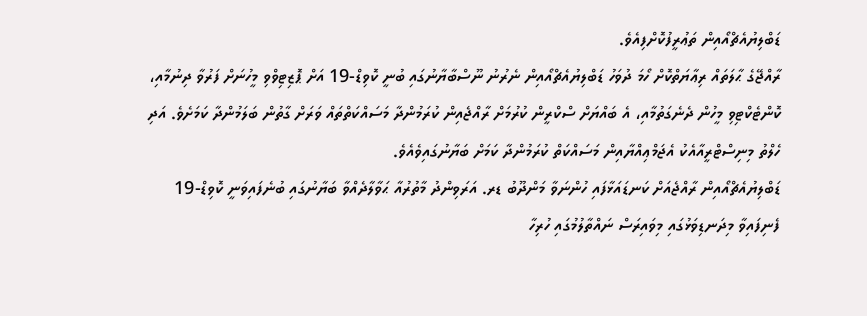ޑަބްލިޔުއެޗްއޯއިން ތަޢުރީފުކޮށްފިއެވެ.
ރާއްޖޭގެ ޙާލަތައް ރިޢާޔަތްކޮށް ހޯމަ ދުވަހު ޑަބްލިޔުއެޗްއޯއިން ނެރުނު ނޫސްބާޔާނުގައި ބުނީ ކޮވިޑް-19 އަށް ޕޮޒިޓިވްވި މީހުނަށް ފަރުވާ ދިނުމާއި، ކޮންޓެކްޓިވި މީހުން ދެނެގަތުމާއި، އެ ބައްޔަށް ސްކްރީން ކުރުމަށް ރާއްޖެއިން ކުރަމުންދާ މަސައްކަތްތައް ވަރަށް ގާތުން ބަލަމުންދާ ކަމަށެވެ. އަދި ހެލްތު މިނިސްޓްރީއާއެކު އެޖަމްޢިއްޔާއިން މަސައްކަތް ކުރަމުންދާ ކަމަށް ބަޔާނުގައިވެއެވެ.
ޑަބްލިޔުއެޗްއޯއިން ރާއްޖެއަށް ކަނޑައަޅާފައި ހުންނަވާ މަންދޫބު ޑރ. އަރަވިންދު މާތުރުއާ ޙަވާލާދެއްވާ ބަޔާނުގައި ބުނެފައިވަނީ ކޮވިޑް-19 ފެނިފައިވާ މިދަނޑިވަޅުގައި މިވައިރަސް ނައްތާލުމުގައި ހުރިހާ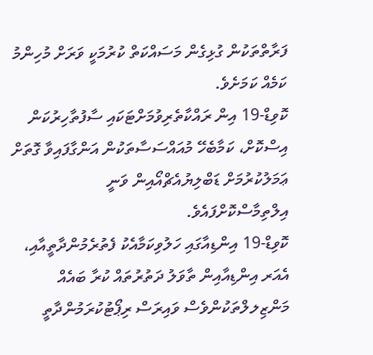ފަރާތްތަކުން ގުޅިގެން މަސައްކަތް ކުރުމަކީ ވަރަށް މުހިންމު ކަމެއް ކަމަށެވެ.
ކޮވިޑް-19 އިން ރައްކާތެރިވުމަށްޓަކައި ސާފުތާހިރުކަން އިސްކޮށް، ކަމާބެހޭ މުއައްސަސާތަކުން އަންގާފައިވާ ގޮތަށް ޢަމަލުކުރުމަށް ޑަބްލިޔުއެޗްއޯއިން ވަނީ އިލްތިމާސްކޮށްފައެވެ.
ކޮވިޑް-19 އިންޑިއާގައި ހަލުވިކަމާއެކު ފެތުރެމުންދާތީއާއި، އެއަރ އިންޑިއާއިން ތާވަލު ދަތުރުތައް ކުރާ ބައެއް މަންޒިލލްތަކުންވެސް ވައިރަސް ރިޕޯޓުކުރަމުންދާތީ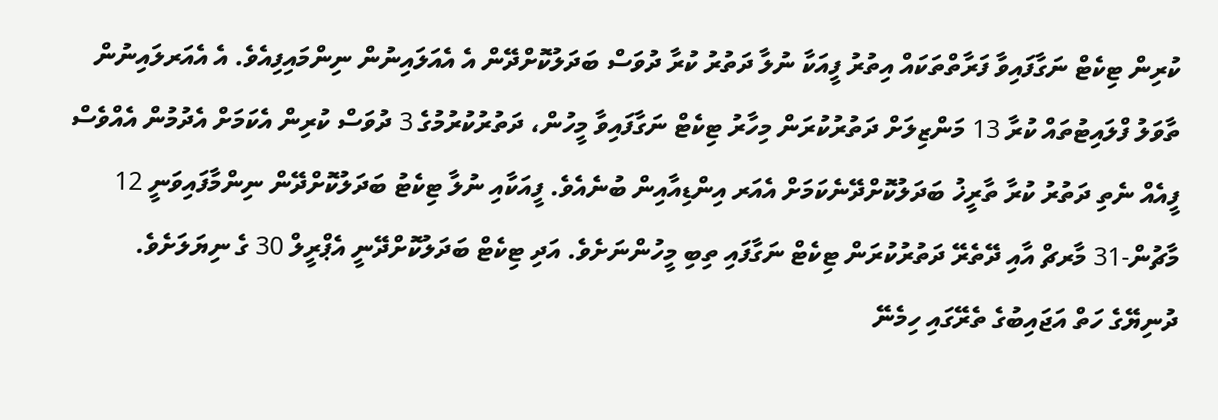ކުރިން ޓިކެޓް ނަގާފައިވާ ފަރާތްތަކައް އިތުރު ފީއަކާ ނުލާ ދަތުރު ކުރާ ދުވަސް ބަދަލުކޮށްދޭން އެ އެއަލައިނުން ނިންމައިފިއެވެ. އެ އެއަރލައިނުން ތާވަލު ފްލައިޓުތައް ކުރާ 13 މަންޒިލަށް ދަތުރުކުރަން މިހާރު ޓިކެޓް ނަގާފައިވާ މީހުން، ދަތުރުކުރުމުގެ 3 ދުވަސް ކުރިން އެކަމަށް އެދުމުން އެއްވެސް ފީއެއް ނެތި ދަތުރު ކުރާ ތާރީޚު ބަދަލުކޮށްދޭނެކަމަށް އެއަރ އިންޑިއާއިން ބުނެއެވެ. ފީއަކާއި ނުލާ ޓިކެޓު ބަދަލުކޮށްދޭން ނިންމާފައިވަނީ 12 މާޗުން-31 މާރޗް އާއި ދޭތެރޭ ދަތުރުކުރަން ޓިކެޓް ނަގާފައި ތިބި މީހުންނަށެވެ. އަދި ޓިކެޓް ބަދަލުކޮށްދޭނީ އެޕްރީލް 30 ގެ ނިޔަލަށެވެ.
ދުނިޔޭގެ ހަތް އަޖައިބުގެ ތެރޭގައި ހިމެނޭ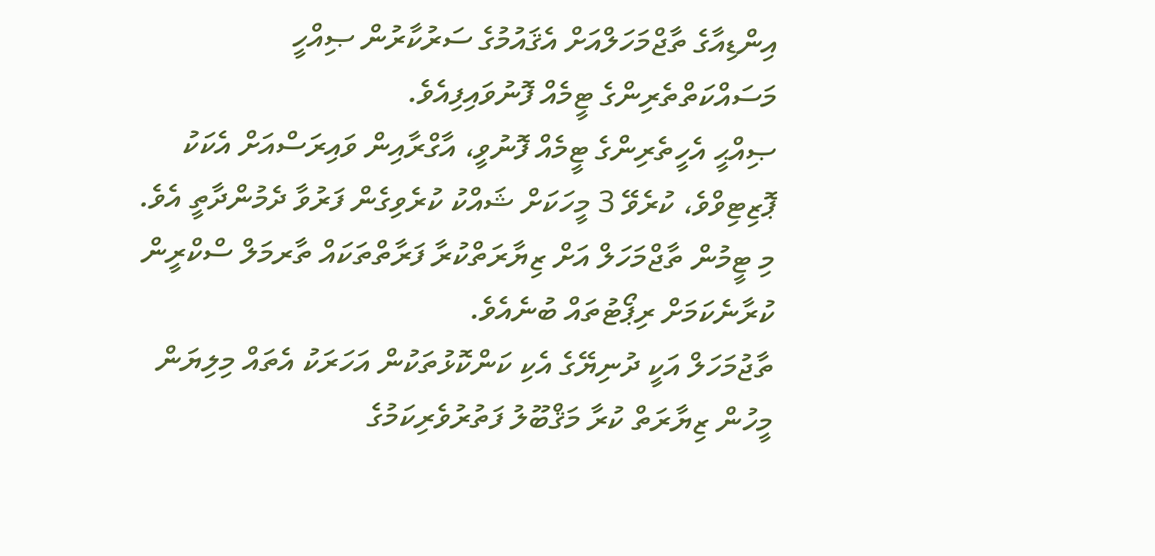އިންޑިއާގެ ތާޖްމަހަލްއަށް އެޤައުމުގެ ސަރުކާރުން ޞިއްހީ މަސައްކަތްތެރިންގެ ޓީމެއް ފޮނުވައިފިއެވެ.
ޞިއްޙީ އެހީތެރިންގެ ޓީމެއް ފޮނުވީ، އާގްރާއިން ވައިރަސްއަށް އެކަކު ޕޮޒިޓިވްވެ، ކުރެވޭ 3 މީހަކަށް ޝައްކު ކުރެވިގެން ފަރުވާ ދެމުންދާތީ އެވެ. މި ޓީމުން ތާޖްމަހަލް އަށް ޒިޔާރަތްކުރާ ފަރާތްތަކައް ތާރމަލް ސްކްރީން ކުރާނެކަމަށް ރިޕޯޓުތައް ބުނެއެވެ.
ތާޖުމަހަލް އަކީ ދުނިޔޭގެ އެކި ކަންކޮޅުތަކުން އަހަރަކު އެތައް މިލިޔަން މީހުން ޒިޔާރަތް ކުރާ މަޤްބޫލު ފަތުރުވެރިކަމުގެ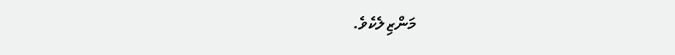މަންޒިލެކެވެ.